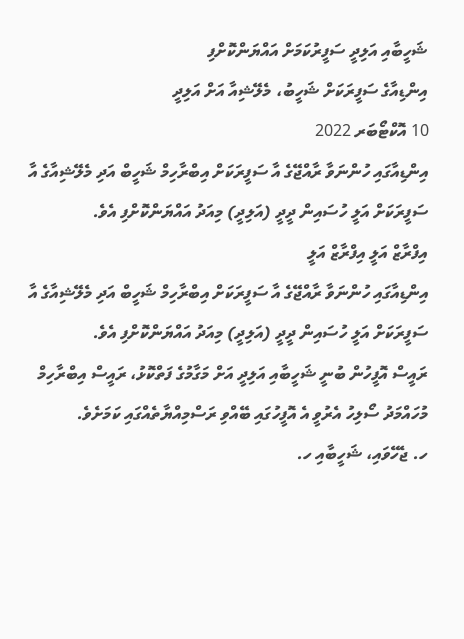ޝަހީބާއި އަލިދީ ސަފީރުކަމަށް އައްޔަންކޮށްފި
އިންޑިއާގެ ސަފީރަކަށް ޝަހީބު، މެލޭޝިއާ އަށް އަލިދީ
10 އޮކްޓޯބަރ 2022
އިންޑިއާގައި ހުންނަވާ ރާއްޖޭގެ އާ ސަފީރަކަށް އިބްރާހިމް ޝަހީބް އަދި މެލޭޝިއާގެ އާ ސަފީރަކަށް އަލީ ހުސައިން ދީދީ (އަލިދީ) މިއަދު އައްޔަންކޮށްފި އެވެ.
އިފްރާޒް އަލީ އިފްރާޒް އަލީ
އިންޑިއާގައި ހުންނަވާ ރާއްޖޭގެ އާ ސަފީރަކަށް އިބްރާހިމް ޝަހީބް އަދި މެލޭޝިއާގެ އާ ސަފީރަކަށް އަލީ ހުސައިން ދީދީ (އަލިދީ) މިއަދު އައްޔަންކޮށްފި އެވެ.
ރައީސް އޮފީހުން ބުނީ ޝަހީބާއި އަލިދީ އަށް މަގާމުގެ ފަތްކޮޅު، ރައީސް އިބްރާހިމް މުހައްމަދު ސޯލިހު އެރުވީ އެ އޮފީހުގައި ބޭއްވި ރަސްމިއްޔާތެއްގައި ކަމަށެވެ.
ހ. ޖެހޭވައި، ޝަހީބާއި ހ.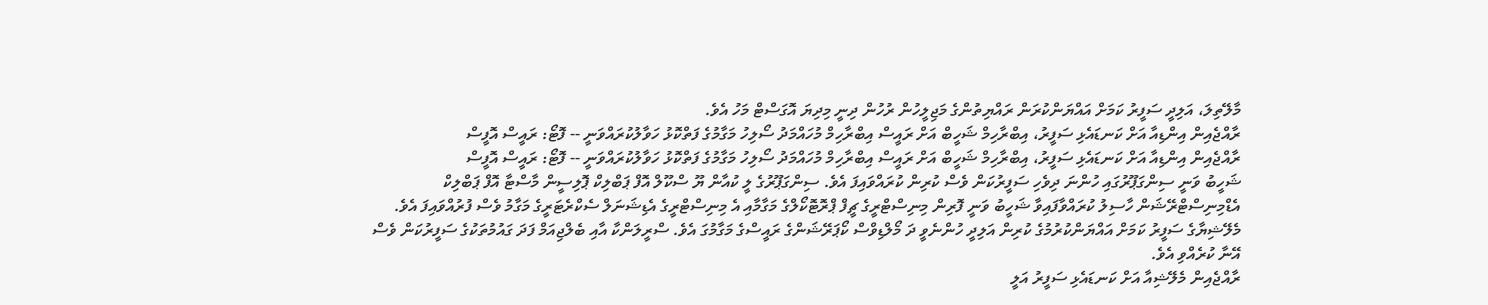މާލޭތިލަ، އަލިދީ ސަފީރު ކަމަށް އައްޔަންކުރަން ރައްޔިތުންގެ މަޖިލީހުން ރުހުން ދިނީ މިދިޔަ އޮގަސްޓް މަހު އެވެ.
ރާއްޖެއިން އިންޑިއާ އަށް ކަނޑައެޅި ސަފީރު، އިބްރާހިމް ޝަހީބް އަށް ރައީސް އިބްރާހިމް މުހައްމަދު ސޯލިހު މަގާމުގެ ފަތްކޮޅު ހަވާލުކުރައްވަނީ -- ފޮޓޯ: ރައީސް އޮފީސް
ރާއްޖެއިން އިންޑިއާ އަށް ކަނޑައެޅި ސަފީރު، އިބްރާހިމް ޝަހީބް އަށް ރައީސް އިބްރާހިމް މުހައްމަދު ސޯލިހު މަގާމުގެ ފަތްކޮޅު ހަވާލުކުރައްވަނީ -- ފޮޓޯ: ރައީސް އޮފީސް
ޝަހީބު ވަނީ ސިންގަޕޫރުގައި ހުންނަ ދިވެހި ސަފީރުކަން ވެސް ކުރިން ކުރައްވައިފަ އެވެ. ސިންގަޕޫރުގެ ލީ ކުއާން ޔޫ ސްކޫލް އޮފް ޕަބްލިކް ޕޮލިސީން މާސްޓާ އޮފް ޕަބްލިކް އެޑްމިނިސްޓްރޭޝަން ހާސިލު ކުރައްވާފައިވާ ޝަހީބު ވަނީ ފޮރިން މިނިސްޓްރީގެ ޗީފް ޕްރޮޓޮކޯލްގެ މަގާމާއި އެ މިނިސްޓްރީގެ އެޑިޝަނަލް ސެކްރެޓަރީގެ މަގާމު ވެސް ފުރުއްވައިފަ އެވެ.
މެލޭޝިޔާގެ ސަފީރު ކަމަށް އައްޔަންކުރުމުގެ ކުރިން އަލިދީ ހުންނެވީ ދަ މޯލްޑިވްސް ކޯޕަރޭޝަންގެ ރައީސްގެ މަގާމުގަ އެވެ. ސްރީލަންކާ އާއި ބެލްޖިއަމް ފަދަ ގައުމުތަކުގެ ސަފީރުކަން ވެސް އޭނާ ކުރެއްވި އެވެ.
ރާއްޖެއިން މެލޭޝިއާ އަށް ކަނޑައެޅި ސަފީރު އަލީ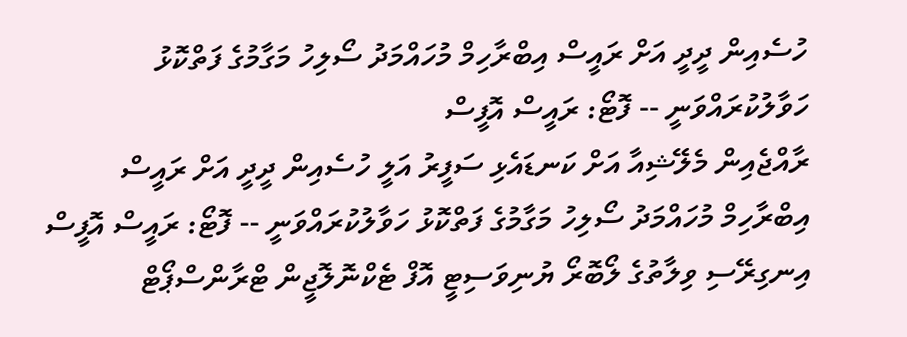ހުސެއިން ދީދީ އަށް ރައީސް އިބްރާހިމް މުހައްމަދު ސޯލިހު މަގާމުގެ ފަތްކޮޅު ހަވާލުކުރައްވަނީ -- ފޮޓޯ: ރައީސް އޮފީސް
ރާއްޖެއިން މެލޭޝިއާ އަށް ކަނޑައެޅި ސަފީރު އަލީ ހުސެއިން ދީދީ އަށް ރައީސް އިބްރާހިމް މުހައްމަދު ސޯލިހު މަގާމުގެ ފަތްކޮޅު ހަވާލުކުރައްވަނީ -- ފޮޓޯ: ރައީސް އޮފީސް
އިނގިރޭސި ވިލާތުގެ ލޯބޮރޯ ޔުނިވަސިޓީ އޮފް ޓެކްނޮލޮޖީން ޓްރާންސްޕޯޓް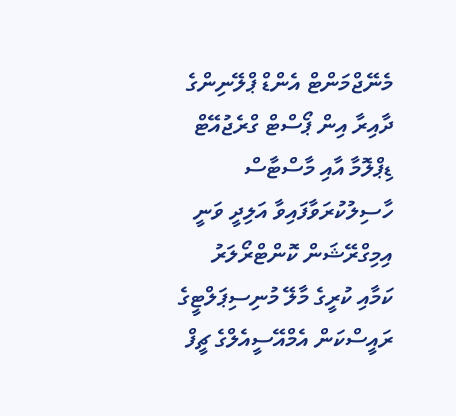މެނޭޖްމަންޓް އެންޑް ޕްލޭނިންގެ ދާއިރާ އިން ޕޯސްޓް ގްރެޖުއޭޓް ޑިޕްލޮމާ އާއި މާސްޓާސް ހާސިލުކުރަވާފައިވާ އަލިދީ ވަނީ އިމިގްރޭޝަން ކޮންޓްރޯލަރު ކަމާއި ކުރީގެ މާލޭ މުނިސިޕަލްޓީގެ ރައީސްކަން އެމްއޭސީއެލްގެ ޗީފް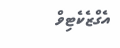އެގްޒެކެޓިވް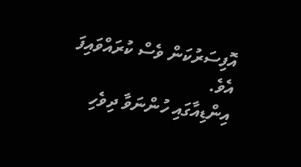އޮފިސަރުކަން ވެސް ކުރައްވައިފަ އެވެ.
އިންޑިއާގައި ހުންނަވާ ދިވެހި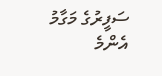ސަފީރުގެ މަގާމު އެންމެ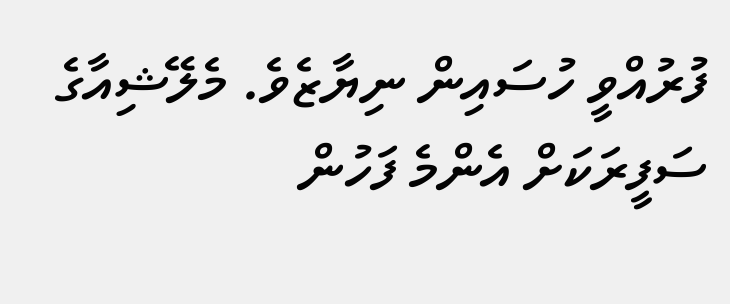ފުރުއްވީ ހުސައިން ނިޔާޒެވެ. މެލޭޝިއާގެ ސަފީރަކަށް އެންމެ ފަހުން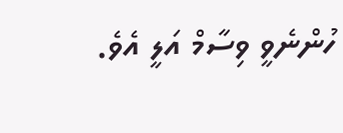ހުންނެވީ ވިސާމް އަލީ އެވެ.